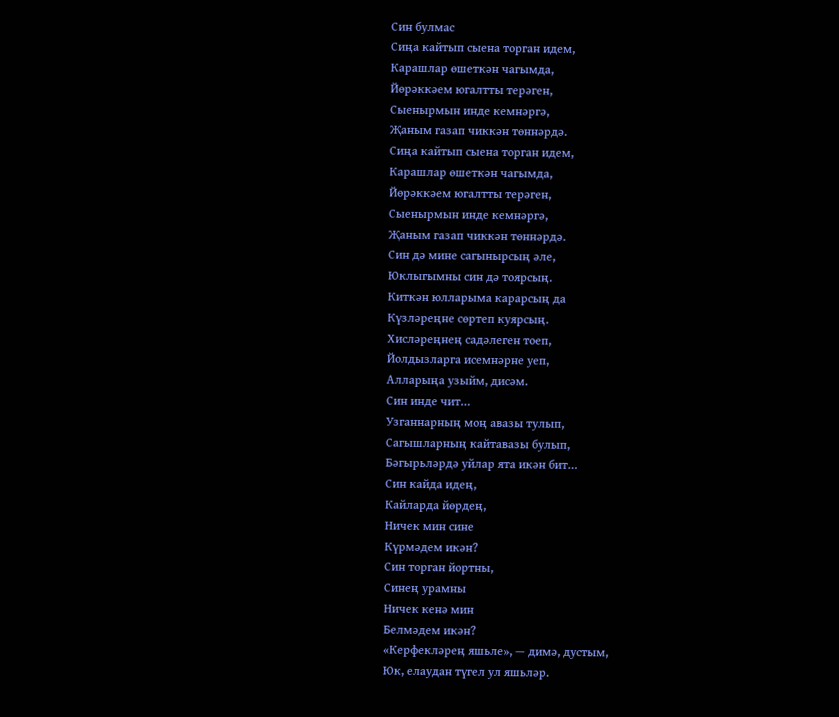Син булмас
Сиңа кайтып сыена торган идем,
Карашлар өшеткән чагымда,
Йөрәккәем югалтты терәген,
Сыенырмын инде кемнәргә,
Җаным газап чиккән төннәрдә.
Сиңа кайтып сыена торган идем,
Карашлар өшеткән чагымда,
Йөрәккәем югалтты терәген,
Сыенырмын инде кемнәргә,
Җаным газап чиккән төннәрдә.
Син дә мине сагынырсың әле,
Юклыгымны син дә тоярсың.
Киткән юлларыма карарсың да
Күзләреңне сөртеп куярсың.
Хисләреңнең садәлеген тоеп,
Йолдызларга исемнәрне уеп,
Алларыңа узыйм, дисәм.
Син инде чит…
Узганнарның моң авазы тулып,
Сагышларның кайтавазы булып,
Бәгырьләрдә уйлар ята икән бит…
Син кайда идең,
Кайларда йөрдең,
Ничек мин сине
Күрмәдем икән?
Син торган йортны,
Синең урамны
Ничек кенә мин
Белмәдем икән?
«Керфекләрең яшьле», — димә, дустым,
Юк, елаудан түгел ул яшьләр.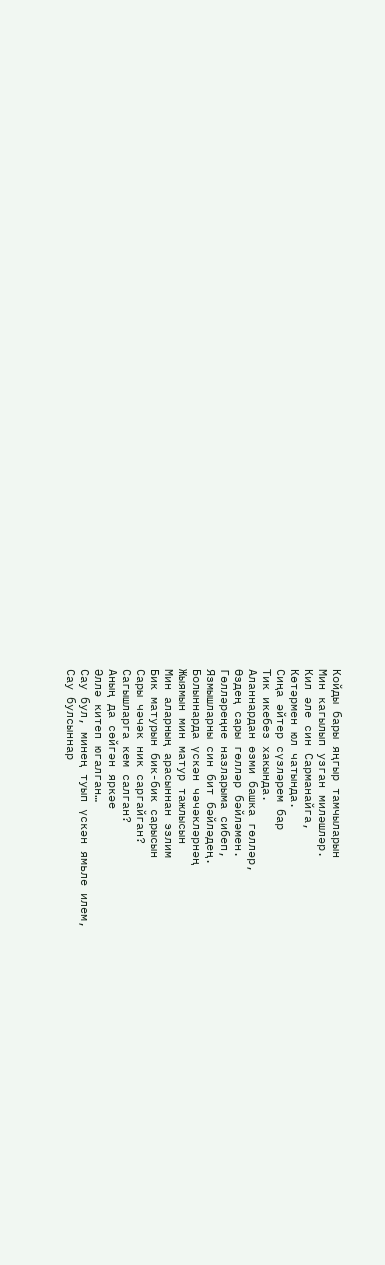Койды бары яңгыр тамчыларын
Мин кагылып узган миләшләр.
Кил әле син Сарманайга,
Көтәрмен юл чатында.
Сиңа әйтер сүзләрем бар
Тик икебез хакында.
Аланнардан өзми башка гөлләр,
Өздең сары гөлләр бәйләмен.
Гөлләреңне назларыма сибеп,
Язмышларны син бит бәйләдең.
Болыннарда үскән чәчәкләрнәң
Жыямын мин матур тажлысын
Мин аларның арасыннан эзлим
Бик матурын бик-бик сарысын
Сары чәчәк ник саргайган?
Сагышларга кем салган?
Аның да сөйгән яркәе
Әллә китеп югалган…
Сау бул, минең туып үскән ямьле илем,
Сау булсыннар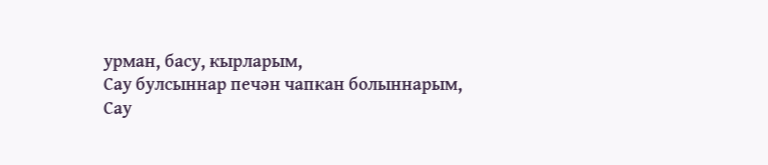урман, басу, кырларым,
Сау булсыннар печән чапкан болыннарым,
Сау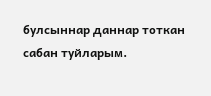булсыннар даннар тоткан сабан туйларым.